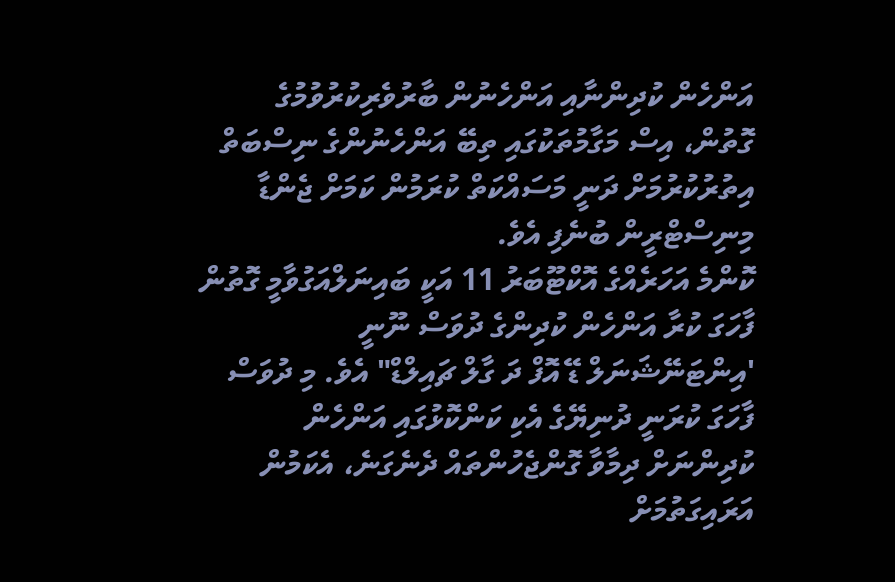އަންހެން ކުދިންނާއި އަންހެނުން ބާރުވެރިކުރުވުމުގެ ގޮތުން، އިސް މަގާމުތަކުގައި ތިބޭ އަންހެނުންގެ ނިސްބަތް އިތުރުކުރުމަށް ދަނީ މަސައްކަތް ކުރަމުން ކަމަށް ޖެންޑާ މިނިސްޓްރީން ބުނެފި އެވެ.
ކޮންމެ އަހަރެއްގެ އޮކްޓޫބަރު 11 އަކީ ބައިނަލްއަގުވާމީ ގޮތުން ފާހަގަ ކުރާ އަންހެން ކުދިންގެ ދުވަސް ނޫނީ 'އިންޓަނޭޝަނަލް ޑޭ އޮފް ދަ ގާލް ޗައިލްޑް" އެވެ. މި ދުވަސް ފާހަގަ ކުރަނީ ދުނިޔޭގެ އެކި ކަންކޮޅުގައި އަންހެން ކުދިންނަށް ދިމާވާ ގޮންޖެހުންތައް ދެނެގަނެ، އެކަމުން އަރައިގަތުމަށް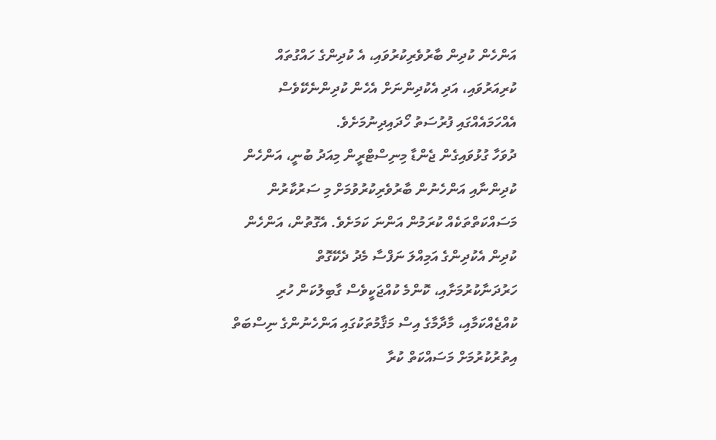އަންހެން ކުދިން ބާރުވެރިކުރުވައި، އެ ކުދިންގެ ހައްގުތައް ކުރިއަރުވައި، އަދި އެކުދިންނަށް އެހެން ކުދިންނެކޭވެސް އެއްހަމައެއްގައި ފުރުސަތު ހޯދައިދިނުމަށެވެ.
ދުވަހާ ގުޅުވައިގެން ޖެންޑާ މިނިސްޓްރީން މިއަދު ބުނީ، އަންހެން ކުދިންނާއި އަންހެނުން ބާރުވެރިކުރުވުމަށް މި ސަރުކާރުން މަސައްކަތްތަކެއް ކުރަމުން އަންނަ ކަމަށެވެ. އެގޮތުން، އަންހެން ކުދިން އެކުދިންގެ އަމިއްލަ ނަފްސާ މެދު ދެކޭގޮތް ހަރުދަނާކުރުމަށާއި، ކޮންމެ ކުއްޖަކީވެސް ގާބިލުކަން ހުރި ކުއްޖެއްކަމާއި، މާދާމާގެ އިސް މަޤާމުތަކުގައި އަންހެނުންގެ ނިސްބަތް އިތުރުކުރުމަށް މަސައްކަތް ކުރާ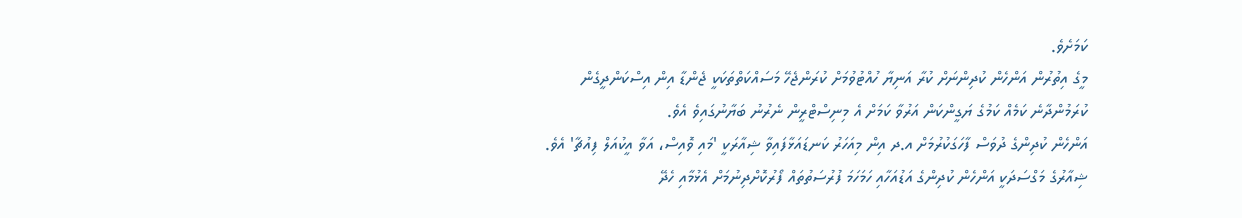ކަމަށެވެ.
މީގެ އިތުރުން އަންހެން ކުދިންނަށް ކުރާ އަނިޔާ ހުއްޓުވުމަށް ކުރަންޖެހޭ މަސައްކަތްތަކަކީ ޖެންޑާ އިން އިސްކަންދީގެން ކުރަމުންދާނެ ކަމެއް ކަމުގެ ޔަގީންކަން އަރުވާ ކަމަށް އެ މިނިސްޓްރީން ނެރުނު ބަޔާނުގައިވެ އެވެ.
އަންހެން ކުދިންގެ ދުވަސް ފާހަގަކުރުމަށް އ.ދ އިން މިއަހަރު ކަނޑައަޅާފައިވާ ޝިއާރަކީ 'މައި ވޮއިސް، އަވާ އީކުއަލް ފިއުޗާ' އެވެ. ޝިއާރުގެ މަގްސަދަކީ އަންހެން ކުދިންގެ އަޑުއަހާއި ހަމަހަމަ ފުރުސަތުތައް ފޯރުކޮށްދިނުމަށް އެޅުމާއި ހެދޭ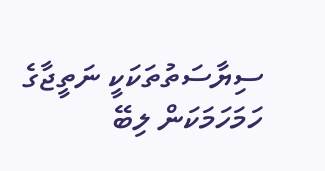ސިޔާސަތުތަކަކީ ނަތީޖާގެ ހަމަހަމަކަން ލިބޭ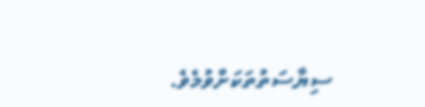ސިޔާސަތުތަކަށްވުމެވެ.